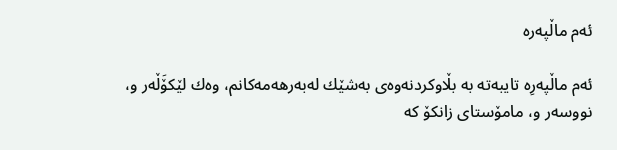ئه‌م ماڵپه‌ره‌

ئەم ماڵپه‌رِه‌ تایبەتە بە بڵاوكردنەوەی بەشێك لەبەرهەمەكانم، وه‌ك لێكۆَڵه‌ر و، نووسەر و، مامۆستاى زانكۆ كە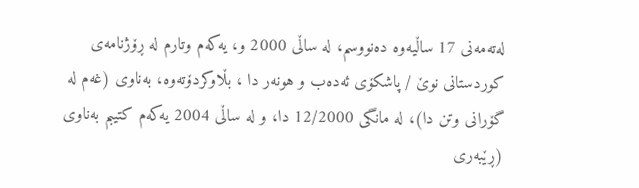لەتەمەنی 17 ساڵیەوە دەنووسم، لە ساڵی 2000 و، یەكەم وتارم لە ڕۆژنامەی كوردستانی نوێ‌ / پاشكۆی ئەدەب و هونەر دا ، بڵاوكردۆته‌وه‌، بەناوی (غەم لە گۆرانی وتن دا)، لە مانگی 12/2000 دا، و لە ساڵی 2004 یەكەم كتیبم بەناوی (ڕێبەری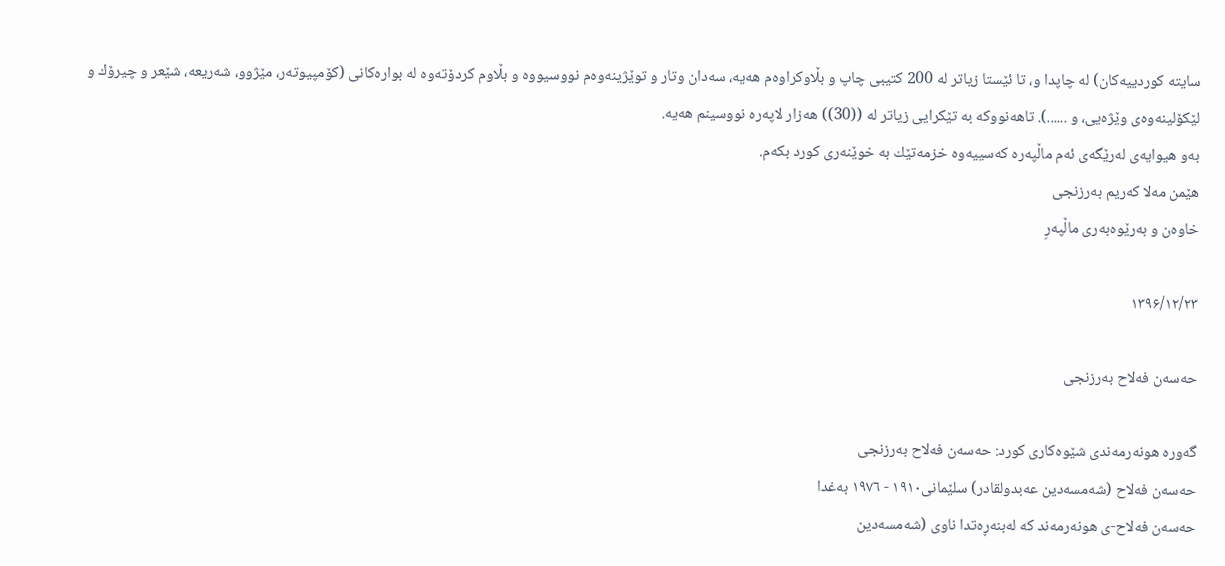سایتە كوردییەكان) لە چاپدا و، تا ئێستا زیاتر له‌ 200 كتیبی چاپ و بڵاوكراوه‌م هه‌یه‌، سه‌دان وتار و توێژینه‌وه‌م نووسیووه‌ و بڵاوم كردۆته‌وه‌ له‌ بواره‌كانى (كۆمپیوته‌ر، مێژوو، شه‌ریعه‌، شێعر و چیرۆك و لێكۆلینه‌وه‌ى وێژه‌یی، و ......). تاهه‌نووكه‌ به‌ تێكرایی زیاتر له‌ ((30)) هه‌زار لاپه‌ره‌ نووسینم هه‌یه‌.
به‌و هیوایه‌ى له‌رێگه‌ى ئه‌م ماڵپه‌ره‌ كه‌سییه‌وه‌ خزمه‌تێك به‌ خوێنه‌رى كورد بكه‌م.
هێمن مه‌لا كه‌ریم به‌رزنجى
خاوه‌ن و به‌رێوه‌به‌رى ماڵپه‌رِ

۱۳۹۶/۱۲/۲۳

حه‌سه‌ن فه‌لاح به‌رزنجى

گه‌وره‌ هونه‌رمه‌ندى شێوه‌كارى كورد: حه‌سه‌ن فه‌لاح به‌رزنجى
حه‌سه‌ن فه‌لاح (شه‌مسه‌دین عه‌بدولقادر) سلێمانی١٩١٠ - ١٩٧٦ بەغدا
حه‌سه‌ن فه‌لاح-ی‌ هونه‌رمه‌ند كه‌ له‌بنه‌ڕه‌تدا ناوی‌ (شه‌مسه‌دین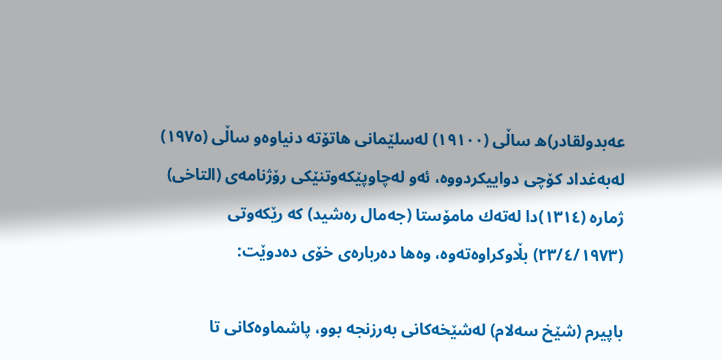عه‌بدولقادر)ه‌ ساڵی‌ (١٩١٠٠) له‌سلێمانی‌ هاتۆته‌ دنیاوه‌و ساڵی‌ (١٩٧٥) له‌به‌غداد كۆچی‌ دواییكردووه‌، ئه‌و له‌چاوپێكه‌وتنێكی‌ رۆژنامه‌ی‌ (التاخی‌) ژماره‌ (١٣١٤)دا له‌ته‌ك مامۆستا (جه‌مال ره‌شید) كه‌ رێكه‌وتی‌ (٢٣/٤/١٩٧٣) بڵاوكراوه‌ته‌وه‌، وه‌ها ده‌رباره‌ی‌ خۆی‌ ده‌دوێت:

باپیرم (شێخ سه‌لام) له‌شێخه‌كانی‌ به‌رزنجه‌ بوو، پاشماوه‌كانی‌ تا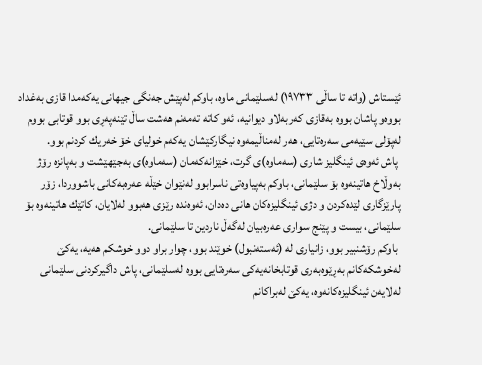ئێستاش (واته‌ تا ساڵی‌ ١٩٧٣٣) له‌سلێمانی‌ ماوه‌، باوكم له‌پێش جه‌نگی‌ جیهانی‌ یه‌كه‌مدا قازی‌ به‌غداد بووه‌و پاشان بووه‌ به‌قازی‌ كه‌ربه‌لاو دیوانیه‌، ئه‌و كاته‌ ته‌مه‌نم هه‌شت ساڵ تێنه‌په‌ڕی بوو قوتابی‌ بووم له‌پۆلی‌ سێیه‌می‌ سه‌ره‌تایی‌، هه‌ر له‌مناڵیمه‌وه‌ نیگاركێشان یه‌كه‌م خولیای‌ خۆ خه‌ریك كردنم بوو.
 پاش ئه‌وه‌ی‌ ئینگلیز شاری‌ (سه‌ماوه‌)ی‌ گرت، خێزانه‌كه‌مان (سه‌ماوه‌)ی‌ به‌جێهێشت و به‌پانزه‌ رۆژ به‌وڵاخ هاتینه‌وه‌ بۆ سلێمانی‌، باوكم به‌پیاوه‌تی‌ ناسرابوو له‌نێوان خێڵه‌ عه‌ره‌به‌كانی‌ باشووردا، زۆر پارێزگاری‌ لێده‌كردن و دژی‌ ئینگلیزه‌كان هانی‌ ده‌دان، ئه‌وه‌نده‌ رێزی‌ هه‌بوو له‌لایان، كاتێك هاتینه‌وه‌ بۆ سلێمانی‌، بیست و پێنج سواری‌ عه‌ره‌بیان له‌گه‌ڵ ناردین تا سلێمانی‌.
 باوكم رۆشنبیر بوو، زانیاری‌ له‌ (ئه‌سته‌نبول) خوێند بوو، چوار براو دوو خوشكم هه‌یه‌، یه‌كێ‌ له‌خوشكه‌كانم به‌ڕێوه‌به‌ری‌ قوتابخانه‌یه‌كی‌ سه‌ره‌تایی‌ بووه‌ له‌سلێمانی‌، پاش داگیركردنی‌ سلێمانی‌ له‌لایه‌ن ئینگلیزه‌كانه‌وه‌، یه‌كێ‌ له‌براكانم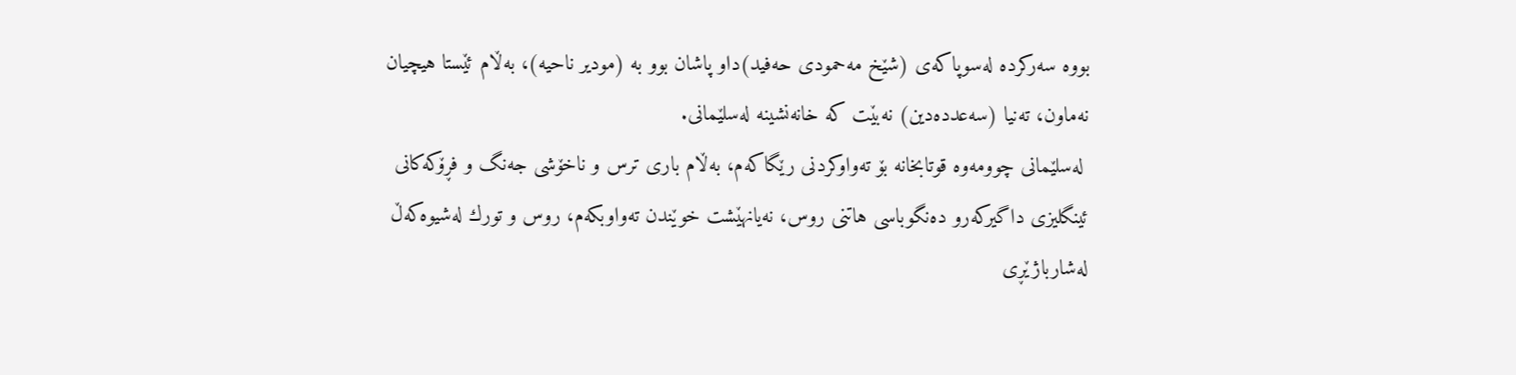بووه‌ سه‌ركرده‌ له‌سوپاكه‌ی‌ (شێخ مه‌حمودی‌ حه‌فید)داو پاشان بوو به‌ (مودیر ناحیه‌)، به‌ڵام ئێستا هیچیان نه‌ماون، ته‌نیا (سه‌عدده‌دین) نه‌بێت كه‌ خانه‌نشینه‌ له‌سلێمانی‌.
 له‌سلێمانی‌ چوومه‌وه‌ قوتابخانه‌ بۆ ته‌واوكردنی‌ رێگاكه‌م، به‌ڵام باری‌ ترس و ناخۆشی‌ جه‌نگ و فڕۆكه‌كانی‌ ئینگلیزی‌ داگیركه‌رو ده‌نگوباسی‌ هاتنی‌ روس، نه‌یانهێشت خوێندن ته‌واوبكه‌م، روس و تورك له‌شیوه‌كه‌ڵ له‌شارباژێڕی‌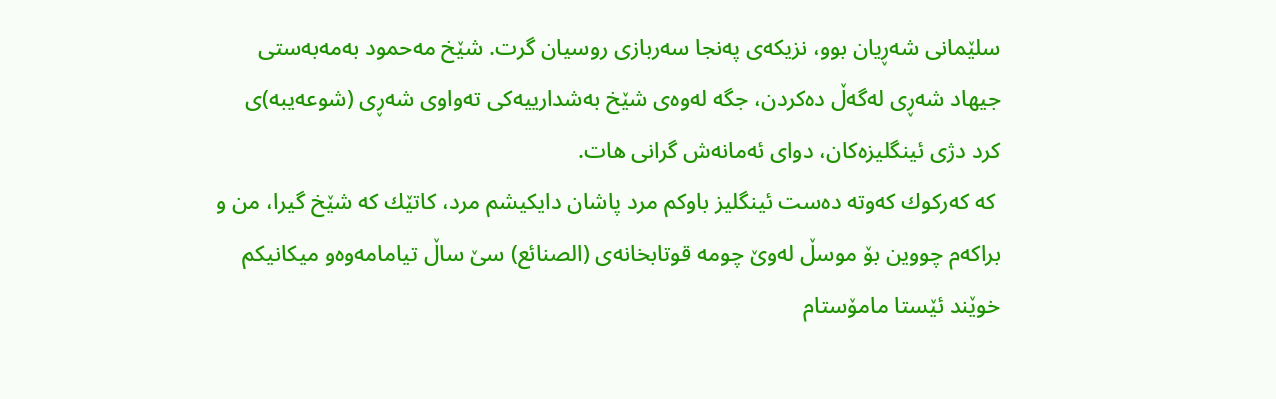سلێمانی‌ شه‌ڕیان بوو، نزیكه‌ی‌ په‌نجا سه‌ربازی‌ روسیان گرت. شێخ مه‌حمود به‌مه‌به‌ستی‌ جیهاد شه‌ڕی‌ له‌گه‌ڵ ده‌كردن، جگه‌ له‌وه‌ی‌ شێخ به‌شدارییه‌كی‌ ته‌واوی‌ شه‌ڕی‌ (شوعه‌یبه‌)ی‌ كرد دژی‌ ئینگلیزه‌كان، دوای‌ ئه‌مانه‌ش گرانی‌ هات.
 كه‌ كه‌ركوك كه‌وته‌ ده‌ست ئینگلیز باوكم مرد پاشان دایكیشم مرد، كاتێك كه‌ شێخ گیرا، من و براكه‌م چووین بۆ موسڵ له‌وێ‌ چومه‌ قوتابخانه‌ی‌ (الصنائع) سێ‌ ساڵ تیامامه‌وه‌و میكانیكم خوێند ئێستا مامۆستام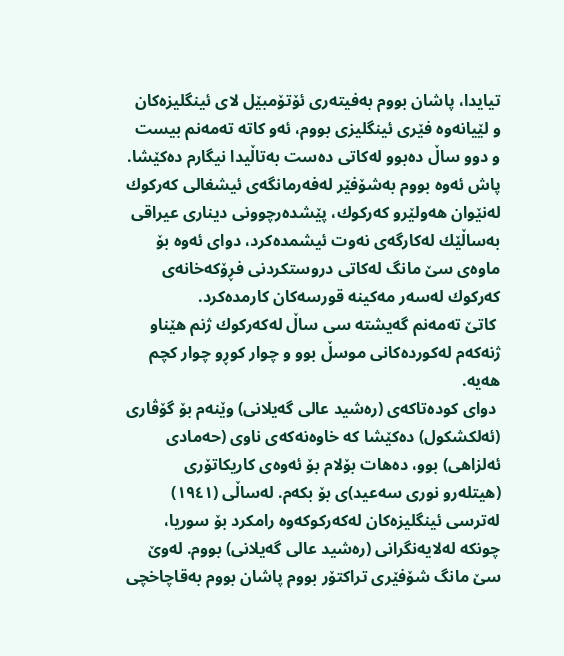تیایدا، پاشان بووم به‌فیته‌ری‌ ئۆتۆمبێل لای‌ ئینگلیزه‌كان و لێیانه‌وه‌ فێری‌ ئینگلیزی‌ بووم، ئه‌و كاته‌ ته‌مه‌نم بیست و دوو ساڵ ده‌بوو له‌كاتی‌ ده‌ست به‌تاڵیدا نیگارم ده‌كێشا. پاش ئه‌وه‌ بووم به‌شۆفێر له‌فه‌رمانگه‌ی‌ ئیشغالی‌ كه‌ركوك له‌نێوان هه‌ولێرو كه‌ركوك، پێشده‌رچوونی‌ دیناری‌ عیراقی‌ به‌ساڵێك له‌كارگه‌ی‌ نه‌وت ئیشمده‌كرد، دوای‌ ئه‌وه‌ بۆ ماوه‌ی‌ سێ‌ مانگ له‌كاتی‌ دروستكردنی‌ فڕۆكه‌خانه‌ی‌ كه‌ركوك له‌سه‌ر مه‌كینه‌ قورسه‌كان كارمده‌كرد.
 كاتێ‌ ته‌مه‌نم گه‌یشته‌ سی‌ ساڵ له‌كه‌ركوك ژنم هێناو ژنه‌كه‌م له‌كورده‌كانی‌ موسڵ بوو و چوار كوڕو چوار كچم هه‌یه‌.
 دوای‌ كوده‌تاكه‌ی‌ (ره‌شید عالی‌ گه‌یلانی‌) وێنه‌م بۆ گۆڤاری‌ (ئه‌لكشكول) ده‌كێشا كه‌ خاوه‌نه‌كه‌ی‌ ناوی‌ (حه‌مادی‌ ئه‌لزاهی‌) بوو، ده‌هات بۆلام بۆ ئه‌وه‌ی‌ كاریكاتۆری‌ (هیتله‌رو نوری‌ سه‌عید)ی‌ بۆ بكه‌م. له‌ساڵی‌ (١٩٤١) له‌ترسی‌ ئینگلیزه‌كان له‌كه‌ركوكه‌وه‌ رامكرد بۆ سوریا، چونكه‌ له‌لایه‌نگرانی‌ (ره‌شید عالی‌ گه‌یلانی‌) بووم. له‌وێ‌ سێ‌ مانگ شۆفێری‌ تراكتۆر بووم پاشان بووم به‌قاچاخچی‌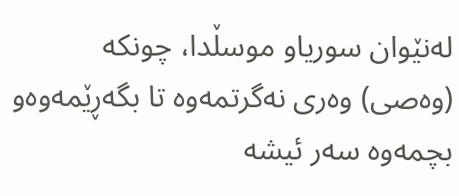له‌نێوان سوریاو موسڵدا، چونكه‌ (وه‌صی‌) وه‌ری‌ نه‌گرتمه‌وه‌ تا بگه‌ڕێمه‌وه‌و بچمه‌وه‌ سه‌ر ئیشه‌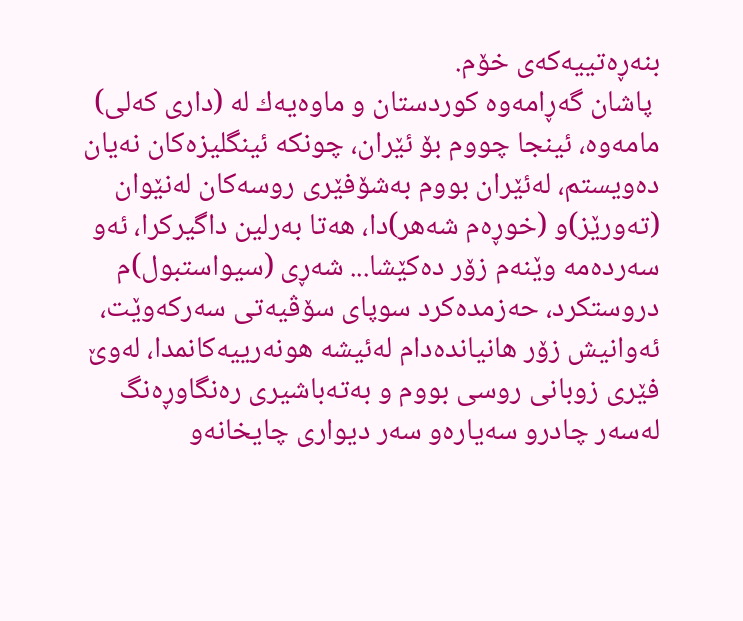بنه‌ڕه‌تییه‌كه‌ی‌ خۆم.
 پاشان گه‌ڕامه‌وه‌ كوردستان و ماوه‌یه‌ك له‌ (داری‌ كه‌لی‌) مامه‌وه‌، ئینجا چووم بۆ ئێران، چونكه‌ ئینگلیزه‌كان نه‌یان ده‌ویستم، له‌ئێران بووم به‌شۆفێری‌ روسه‌كان له‌نێوان (ته‌ورێز)و (خوڕه‌م شه‌هر)دا، هه‌تا به‌رلین داگیركرا، ئه‌و سه‌رده‌مه‌ وێنه‌م زۆر ده‌كێشا... شه‌ڕی‌ (سیواستبول)م دروستكرد، حه‌زمده‌كرد سوپای‌ سۆڤیه‌تی‌ سه‌ركه‌وێت، ئه‌وانیش زۆر هانیانده‌دام له‌ئیشه‌ هونه‌رییه‌كانمدا، له‌وێ‌ فێری‌ زوبانی‌ روسی‌ بووم و به‌ته‌باشیری‌ ره‌نگاوڕه‌نگ له‌سه‌ر چادرو سه‌یاره‌و سه‌ر دیواری‌ چایخانه‌و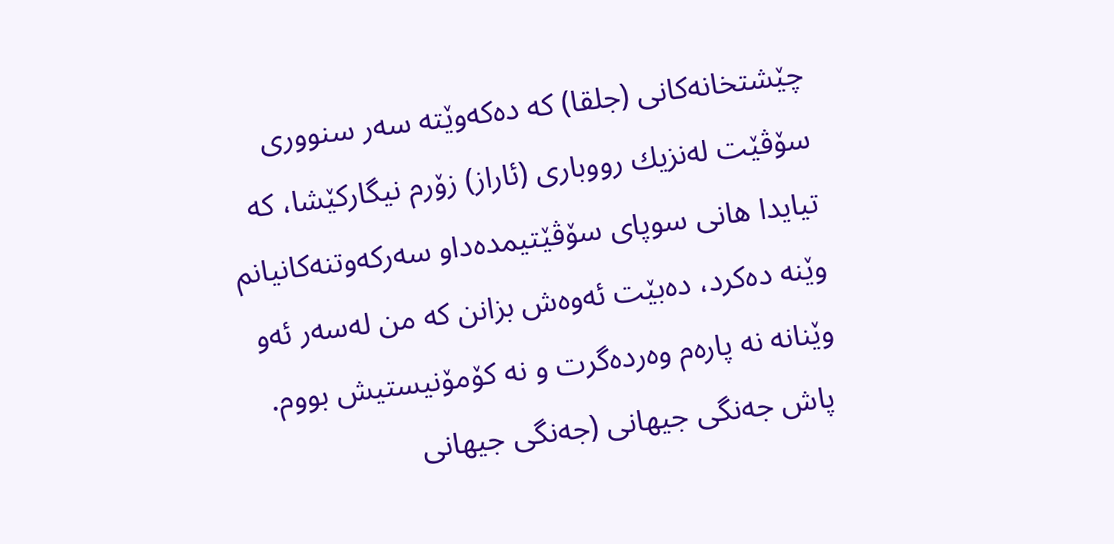چێشتخانه‌كانی‌ (جلقا) كه‌ ده‌كه‌وێته‌ سه‌ر سنووری‌ سۆڤێت له‌نزیك رووباری‌ (ئاراز) زۆرم نیگاركێشا، كه‌ تیایدا هانی‌ سوپای‌ سۆڤێتیمده‌داو سه‌ركه‌وتنه‌كانیانم وێنه‌ ده‌كرد، ده‌بێت ئه‌وه‌ش بزانن كه‌ من له‌سه‌ر ئه‌و وێنانه‌ نه‌ پاره‌م وه‌رده‌گرت و نه‌ كۆمۆنیستیش بووم.
 پاش جه‌نگی‌ جیهانی‌ (جه‌نگی‌ جیهانی‌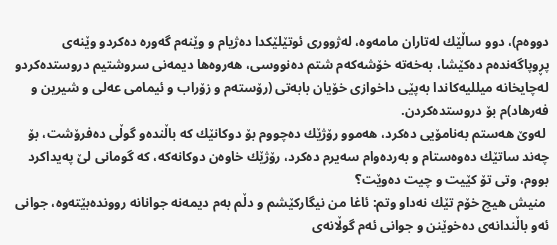دووه‌م)، دوو ساڵێك له‌تاران مامه‌وه‌، له‌ژووری‌ ئوتێلێكدا ده‌ژیام و وێنه‌م گه‌وره‌ ده‌كردو وێنه‌ی‌ پڕوپاگه‌نده‌م ده‌كێشا، به‌خه‌ته‌ خۆشه‌كه‌م شتم ده‌نووسی‌، هه‌روه‌ها دیمه‌نی‌ سروشتیم دروستده‌كردو له‌چایخانه‌ میللیه‌كاندا به‌پێی‌ داخوازی‌ خۆیان بابه‌تی‌ (رۆسته‌م و زۆراب و ئیمامی‌ عه‌لی‌ و شیرین و فه‌رهاد)م بۆ دروستده‌كردن.
 له‌وێ‌ هه‌ستم به‌نامۆیی‌ ده‌كرد، هه‌موو رۆژێك ده‌چووم بۆ دوكانێك كه‌ باڵنده‌و گوڵی‌ ده‌فرۆشت، بۆ چه‌ند ساتێك ده‌وه‌ستام و به‌رده‌وام سه‌یرم ده‌كرد، رۆژێك خاوه‌ن دوكانه‌كه‌، كه‌ گومانی‌ لێ‌ په‌یداكرد بووم، وتی‌ تۆ كێیت و چیت ده‌وێت؟
 منیش هیچ خۆم تێك نه‌داو وتم: ئاغا من نیگاركێشم و دڵم به‌م دیمه‌نه‌ جوانانه‌ روونده‌بێته‌وه‌، جوانی‌ ئه‌و باڵندانه‌ی‌ ده‌خوێنن و جوانی‌ ئه‌م گوڵانه‌ی‌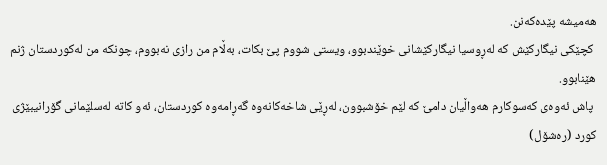هه‌میشه‌ پێده‌كه‌نن.
 كچێكی‌ نیگاركێش كه‌ له‌ڕوسیا نیگاركێشانی‌ خوێندبوو، ویستی‌ شووم پێ بكات، به‌ڵام من رازی‌ نه‌بووم، چونكه‌ من له‌كوردستان ژنم هێنابوو.
 پاش ئه‌وه‌ی‌ كه‌سوكارم هه‌واڵیان دامێ‌ كه‌ لێم خۆشبوون، له‌ڕێی‌ شاخه‌كانه‌وه‌ گه‌ڕامه‌وه‌ كوردستان، ئه‌و كاته‌ له‌سلێمانی‌ گۆرانیبێژی‌ كورد (ره‌شۆل)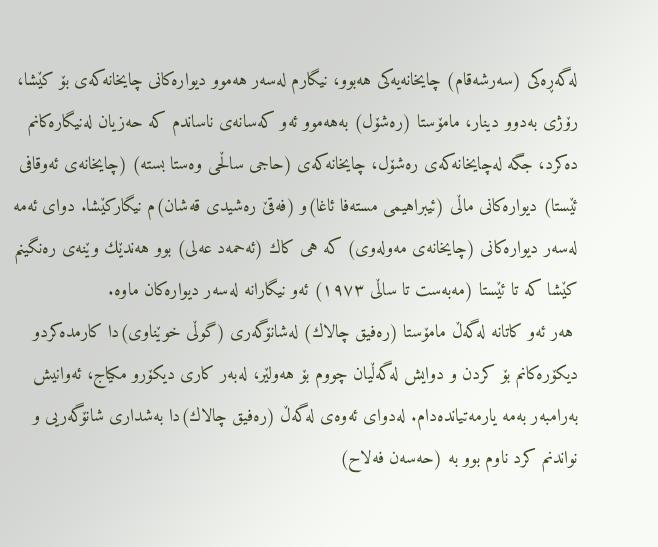له‌گه‌ڕه‌كی‌ (سه‌رشه‌قام) چایخانه‌یه‌كی‌ هه‌بوو، نیگارم له‌سه‌ر هه‌موو دیواره‌كانی‌ چایخانه‌كه‌ی‌ بۆ كێشا، رۆژی‌ به‌دوو دینار، مامۆستا (ره‌شۆل) به‌هه‌موو ئه‌و كه‌سانه‌ی‌ ناساندم كه‌ حه‌زیان له‌نیگاره‌كانم ده‌كرد، جگه‌ له‌چایخانه‌كه‌ی‌ ره‌شۆل، چایخانه‌كه‌ی‌ (حاجی‌ ساڵحی‌ وه‌ستا بسته‌) (چایخانه‌ی‌ ئه‌وقافی‌ ئێستا) دیواره‌كانی‌ ماڵی‌ (ئیبراهیمی‌ مسته‌فا ئاغا)و (فه‌قێ‌ ره‌شیدی‌ قه‌شان)م نیگاركێشا. دوای‌ ئه‌مه‌ له‌سه‌ر دیواره‌كانی‌ (چایخانه‌ی‌ مه‌وله‌وی‌) كه‌ هی‌ كاك (ئه‌حمه‌د عه‌لی‌) بوو هه‌ندێك وێنه‌ی‌ ره‌نگینم كێشا كه‌ تا ئێستا (مه‌به‌ست تا ساڵی‌ ١٩٧٣) ئه‌و نیگارانه‌ له‌سه‌ر دیواره‌كان ماوه‌.
 هه‌ر ئه‌و كاتانه‌ له‌گه‌ڵ مامۆستا (ره‌فیق چالاك) له‌شانۆگه‌ری‌ (گوڵی‌ خوێناوی‌)دا كارمده‌كردو دیكۆره‌كانم بۆ كردن و دوایش له‌گه‌ڵیان چووم بۆ هه‌ولێر، له‌به‌ر كاری‌ دیكۆرو مكیاج، ئه‌وانیش به‌رامبه‌ر به‌مه‌ یارمه‌تیانده‌دام. له‌دوای‌ ئه‌وه‌ی‌ له‌گه‌ڵ (ره‌فیق چالاك)دا به‌شداری‌ شانۆگه‌ریی‌ و نواندنم كرد ناوم بوو به‌ (حه‌سه‌ن فه‌لاح)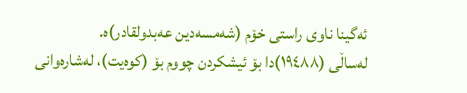ئه‌گینا ناوی‌ راستی‌ خۆم (شه‌مسه‌دین عه‌بدولقادر)ه‌.
له‌ساڵی‌ (١٩٤٨٨)دا بۆ ئیشكردن چووم بۆ (كوه‌یت)، له‌شاره‌وانی‌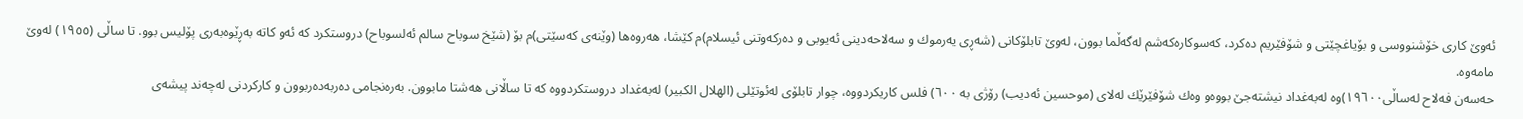ئه‌وێ‌ كاری‌ خۆشنووسی‌ و بۆیاغچێتی‌ و شۆفێریم ده‌كرد، كه‌سوكاره‌كه‌شم له‌گه‌ڵما بوون، له‌وێ‌ تابلۆكانی‌ (شه‌ڕی‌ یه‌رموك و سه‌لاحه‌دینی‌ ئه‌یوبی‌ و ده‌ركه‌وتنی‌ ئیسلام)م كێشا، هه‌روه‌ها (وێنه‌ی‌ كه‌سێتی)م بۆ (شێخ سوباح سالم ئه‌لسوباح) دروستكرد كه‌ ئه‌و كاته‌ به‌ڕێوه‌به‌ری‌ پۆلیس بوو. تا ساڵی‌ (١٩٥٥) له‌وێ‌ مامه‌وه‌.
حه‌سه‌ن فه‌لاح له‌ساڵی١٩٦٠٠)وه‌ له‌به‌غداد نیشته‌جێ بووه‌و وه‌ك شۆفێرێك له‌لای‌ (موحسین ئه‌دیب) رۆژی‌ به ٦٠٠) فلس كاریكردووه‌، چوار تابلۆی‌ له‌ئوتێلی‌ (الهلال الكبیر) له‌به‌غداد دروستكردووه‌ كه‌ تا ساڵانی‌ هه‌شتا مابوون. به‌ره‌نجامی‌ ده‌ربه‌ده‌ربوون و كاركردنی‌ له‌چه‌ند پیشه‌ی‌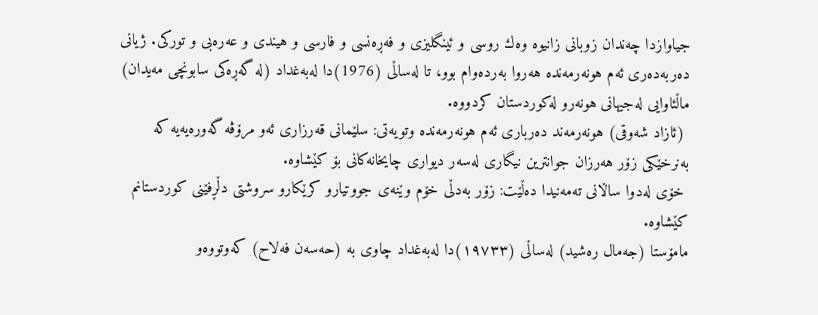جیاوازدا چه‌ندان زوبانی‌ زانیوه‌ وه‌ك روسی‌ و ئینگلیزی‌ و فه‌ڕه‌نسی‌ و فارسی‌ و هیندی‌ و عه‌ره‌بی‌ و توركی‌. ژیانی‌ ده‌ربه‌ده‌ری‌ ئه‌م هونه‌رمه‌نده‌ هه‌روا به‌رده‌وام بوو، تا له‌ساڵی‌ (1976)دا له‌به‌غداد (له‌ گه‌ڕه‌كی‌ سابونچی‌ مه‌یدان) ماڵئاوایی‌ له‌جیهانی‌ هونه‌رو له‌كوردستان كردووه‌.
 (ئازاد شه‌وقی‌) هونه‌رمه‌ند ده‌رباری‌ ئه‌م هونه‌رمه‌نده‌ وتویه‌تی‌: سلێمانی‌ قه‌رزاری‌ ئه‌و مرۆڤه‌ گه‌وره‌یه‌یه‌ كه‌ به‌نرخێكی‌ زۆر هه‌رزان جوانترین نیگاری‌ له‌سه‌ر دیواری‌ چایخانه‌كانی‌ بۆ كێشاوه‌.
 خۆی‌ له‌دوا ساڵانی‌ ته‌مه‌نیدا ده‌ڵێت: زۆر به‌دڵی‌ خۆم وێنه‌ی‌ جووتیارو كرێكارو سروشتی‌ دڵڕفێنی‌ كوردستانم كێشاوه‌.
مامۆستا (جه‌مال ره‌شید) له‌ساڵی‌ (١٩٧٣٣)دا له‌به‌غداد چاوی‌ به‌ (حه‌سه‌ن فه‌لاح) كه‌وتووه‌و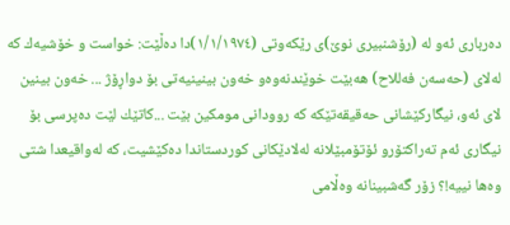ده‌رباری‌ ئه‌و له‌ (رۆشنبیری‌ نوێ‌)ی‌ رێكه‌وتی‌ (١/١/١٩٧٤)دا ده‌ڵێت: خواست و خۆشیه‌ك كه‌ له‌لای‌ (حه‌سه‌ن فه‌للاح) هه‌بێت خوێندنه‌وه‌و خه‌ون بینینیه‌تی‌ بۆ دواڕۆژ ... خه‌ون بینین لای‌ ئه‌و، نیگاركێشانی‌ حه‌قیقه‌تێكه‌ كه‌ روودانی‌ مومكین بێت ...كاتێك لێت ده‌پرسی‌ بۆ نیگاری‌ ئه‌م ته‌راكتۆرو ئۆتۆمبێلانه‌ له‌لادێكانی‌ كوردستاندا ده‌كێشیت، كه‌ له‌واقیعدا شتی‌ وه‌ها نییه‌!؟ زۆر گه‌شبینانه‌ وه‌ڵامی‌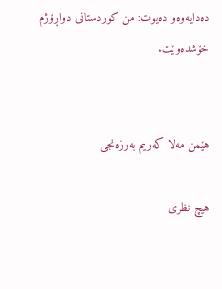ده‌دایه‌وه‌و ده‌یوت: من كوردستانی‌ دواڕۆژم خۆشده‌وێت.


هێمن مه‌لا كه‌ریم به‌رزه‌نجى

هیچ نظری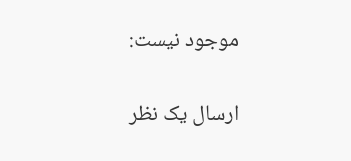موجود نیست:

ارسال یک نظر